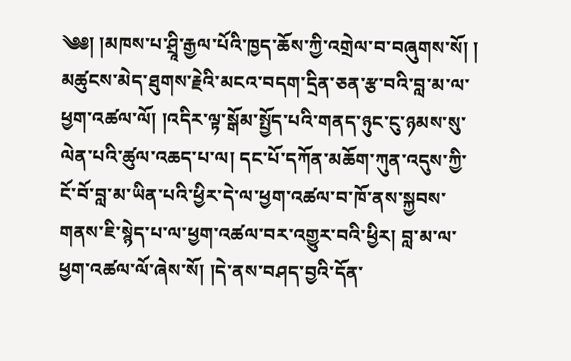༄༅། །མཁས་པ་ཤྲཱི་རྒྱལ་པོའི་ཁྱད་ཆོས་ཀྱི་འགྲེལ་བ་བཞུགས་སོ། །
མཚུངས་མེད་ཐུགས་རྗེའི་མངའ་བདག་དྲིན་ཅན་རྩ་བའི་བླ་མ་ལ་ཕྱག་འཚལ་ལོ། །འདིར་ལྟ་སྒོམ་སྤྱོད་པའི་གནད་ཉུང་ངུ་ཉམས་སུ་ལེན་པའི་ཚུལ་འཆད་པ་ལ། དང་པོ་དཀོན་མཆོག་ཀུན་འདུས་ཀྱི་ངོ་བོ་བླ་མ་ཡིན་པའི་ཕྱིར་དེ་ལ་ཕྱག་འཚལ་བ་ཁོ་ནས་སྐྱབས་གནས་ཇི་སྙེད་པ་ལ་ཕྱག་འཚལ་བར་འགྱུར་བའི་ཕྱིར། བླ་མ་ལ་ཕྱག་འཚལ་ལོ་ཞེས་སོ། །དེ་ནས་བཤད་བྱའི་དོན་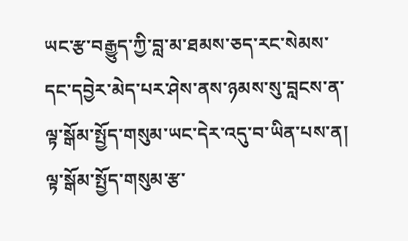ཡང་རྩ་བརྒྱུད་ཀྱི་བླ་མ་ཐམས་ཅད་རང་སེམས་དང་དབྱེར་མེད་པར་ཤེས་ནས་ཉམས་སུ་བླངས་ན་ལྟ་སྒོམ་སྤྱོད་གསུམ་ཡང་དེར་འདུ་བ་ཡིན་པས་ན། ལྟ་སྒོམ་སྤྱོད་གསུམ་རྩ་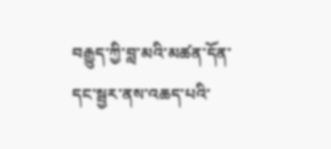བརྒྱུད་ཀྱི་བླ་མའི་མཚན་དོན་དང་སྦྱར་ནས་འཆད་པའི་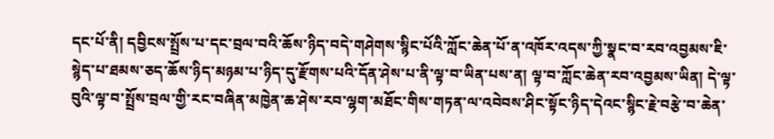དང་པོ་ནི། དབྱིངས་སྤྲོས་པ་དང་བྲལ་བའི་ཆོས་ཉིད་བདེ་གཤེགས་སྙིང་པོའི་ཀློང་ཆེན་པོ་ན་འཁོར་འདས་ཀྱི་སྣང་བ་རབ་འབྱམས་ཇི་སྙེད་པ་ཐམས་ཅད་ཆོས་ཉིད་མཉམ་པ་ཉིད་དུ་རྫོགས་པའི་དོན་ཤེས་པ་ནི་ལྟ་བ་ཡིན་པས་ན། ལྟ་བ་ཀློང་ཆེན་རབ་འབྱམས་ཡིན། དེ་ལྟ་བུའི་ལྟ་བ་སྤྲོས་བྲལ་གྱི་རང་བཞིན་མཁྱེན་ཆ་ཤེས་རབ་ལྷག་མཐོང་གིས་གཏན་ལ་འབེབས་ཤིང་སྟོང་ཉིད་དེའང་སྙིང་རྗེ་བརྩེ་བ་ཆེན་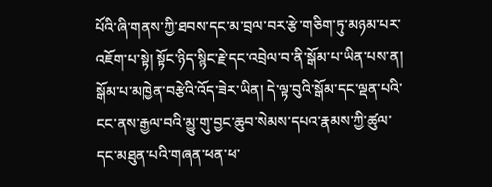པོའི་ཞི་གནས་ཀྱི་ཐབས་དང་མ་བྲལ་བར་རྩེ་གཅིག་ཏུ་མཉམ་པར་འཇོག་པ་སྟེ། སྟོང་ཉིད་སྙིང་རྗེ་དང་འབྲེལ་བ་ནི་སྒོམ་པ་ཡིན་པས་ན། སྒོམ་པ་མཁྱེན་བརྩེའི་འོད་ཟེར་ཡིན། དེ་ལྟ་བུའི་སྒོམ་དང་ལྡན་པའི་ངང་ནས་རྒྱལ་བའི་མྱུ་གུ་བྱང་ཆུབ་སེམས་དཔའ་རྣམས་ཀྱི་ཚུལ་དང་མཐུན་པའི་གཞན་ཕན་ཕ་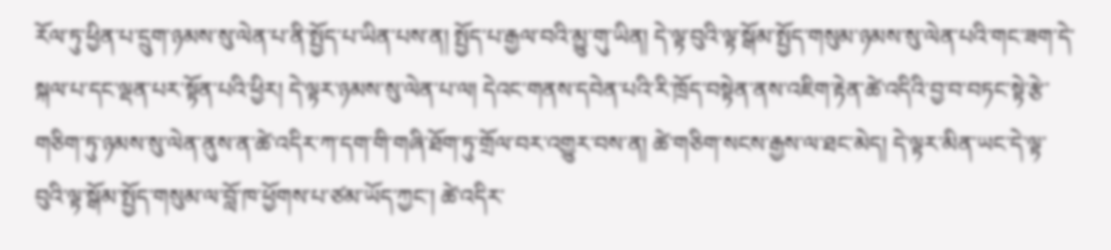རོལ་ཏུ་ཕྱིན་པ་དྲུག་ཉམས་སུ་ལེན་པ་ནི་སྤྱོད་པ་ཡིན་པས་ན། སྤྱོད་པ་རྒྱལ་བའི་མྱུ་གུ་ཡིན། དེ་ལྟ་བུའི་ལྟ་སྒོམ་སྤྱོད་གསུམ་ཉམས་སུ་ལེན་པའི་གང་ཟག་དེ་སྐལ་པ་དང་ལྡན་པར་སྟོན་པའི་ཕྱིར། དེ་ལྟར་ཉམས་སུ་ལེན་པ་ལ། དེའང་གནས་དབེན་པའི་རི་ཁྲོད་བསྟེན་ནས་འཇིག་རྟེན་ཚེ་འདིའི་བྱ་བ་བཏང་སྟེ་རྩེ་གཅིག་ཏུ་ཉམས་སུ་ལེན་ནུས་ན་ཚེ་འདིར་ཀ་དག་གི་གཞི་ཐོག་ཏུ་གྲོལ་བར་འགྱུར་བས་ན། ཚེ་གཅིག་སངས་རྒྱས་ལ་ཐང་མེད། དེ་ལྟར་མིན་ཡང་དེ་ལྟ་བུའི་ལྟ་སྒོམ་སྤྱོད་གསུམ་ལ་བློ་ཁ་ཕྱོགས་པ་ཙམ་ཡོད་ཀྱང་། ཚེ་འདིར་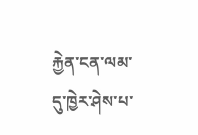རྐྱེན་ངན་ལམ་དུ་ཁྱེར་ཤེས་པ་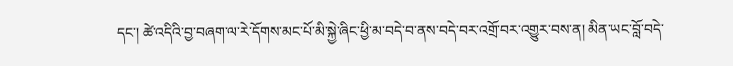དང་། ཚེ་འདིའི་བྱ་བཞག་ལ་རེ་དོགས་མང་པོ་མི་སྐྱེ་ཞིང་ཕྱི་མ་བདེ་བ་ནས་བདེ་བར་འགྲོ་བར་འགྱུར་བས་ན། མིན་ཡང་བློ་བདེ་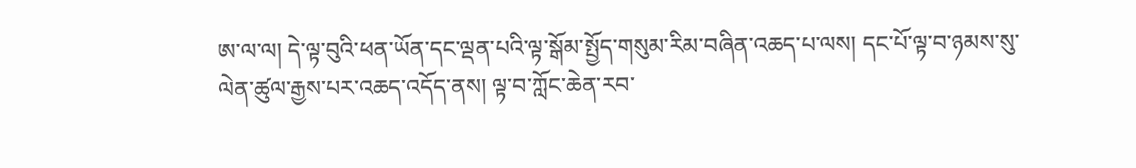ཨ་ལ་ལ། དེ་ལྟ་བུའི་ཕན་ཡོན་དང་ལྡན་པའི་ལྟ་སྒོམ་སྤྱོད་གསུམ་རིམ་བཞིན་འཆད་པ་ལས། དང་པོ་ལྟ་བ་ཉམས་སུ་ལེན་ཚུལ་རྒྱས་པར་འཆད་འདོད་ནས། ལྟ་བ་ཀློང་ཆེན་རབ་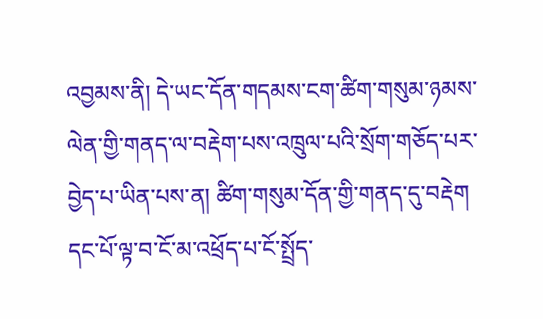འབྱམས་ནི། དེ་ཡང་དོན་གདམས་ངག་ཚིག་གསུམ་ཉམས་ལེན་གྱི་གནད་ལ་བརྡེག་པས་འཁྲུལ་པའི་སྲོག་གཅོད་པར་བྱེད་པ་ཡིན་པས་ན། ཚིག་གསུམ་དོན་གྱི་གནད་དུ་བརྡེག དང་པོ་ལྟ་བ་ངོ་མ་འཕྲོད་པ་ངོ་སྤྲོད་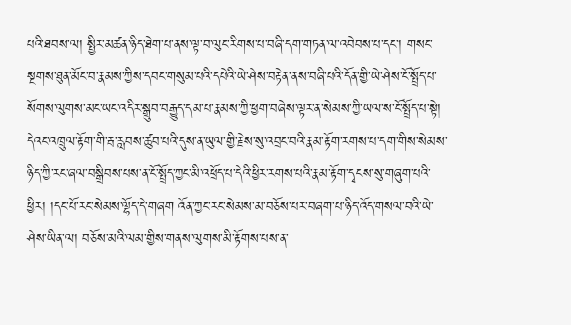པའི་ཐབས་ལ། སྤྱིར་མཚན་ཉིད་ཐེག་པ་ནས་ལྟ་བ་ལུང་རིགས་པ་བཞི་དག་གཏན་ལ་འབེབས་པ་དང་། གསང་སྔགས་ཐུན་མོང་བ་རྣམས་ཀྱིས་དབང་གསུམ་པའི་དཔེའི་ཡེ་ཤེས་བརྟེན་ནས་བཞི་པའི་དོན་གྱི་ཡེ་ཤེས་ངོ་སྤྲོད་པ་སོགས་ལུགས་མང་ཡང་འདིར་སྒྲུབ་བརྒྱུད་དམ་པ་རྣམས་ཀྱི་ཕྱག་བཞེས་ལྟར་ན་སེམས་ཀྱི་ཡལ་ས་ངོ་སྤྲོད་པ་སྟེ། དེའང་འཁྲུལ་རྟོག་གི་རྦ་རླབས་ཚུབ་པའི་དུས་ན་ཡུལ་གྱི་རྗེས་སུ་འབྲང་བའི་རྣམ་རྟོག་རགས་པ་དག་གིས་སེམས་ཉིད་ཀྱི་རང་ཞལ་བསྒྲིབས་པས་ན་ངོ་སྤྲོད་ཀྱང་མི་འཕྲོད་པ་དེའི་ཕྱིར་རགས་པའི་རྣམ་རྟོག་དྭངས་སུ་གཞུག་པའི་ཕྱིར། །དང་པོ་རང་སེམས་ལྷོད་དེ་གཞག འོན་ཀྱང་རང་སེམས་མ་བཅོས་པར་བཞག་པ་ཉིད་འོད་གསལ་བའི་ཡེ་ཤེས་ཡིན་ལ། བཅོས་མའི་ལམ་གྱིས་གནས་ལུགས་མི་རྟོགས་པས་ན་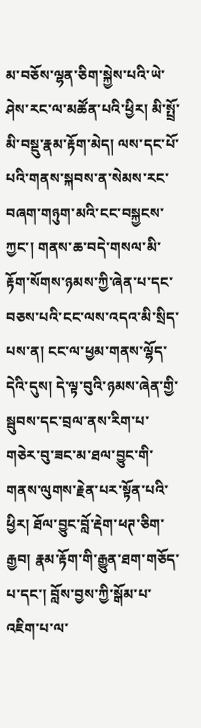མ་བཅོས་ལྷན་ཅིག་སྐྱེས་པའི་ཡེ་ཤེས་རང་ལ་མཚོན་པའི་ཕྱིར། མི་སྤྲོ་མི་བསྡུ་རྣམ་རྟོག་མེད། ལས་དང་པོ་པའི་གནས་སྐབས་ན་སེམས་རང་བཞག་གཉུག་མའི་ངང་བསྐྱངས་ཀྱང་། གནས་ཆ་བདེ་གསལ་མི་རྟོག་སོགས་ཉམས་ཀྱི་ཞེན་པ་དང་བཅས་པའི་ངང་ལས་འདའ་མི་སྲིད་པས་ན། ངང་ལ་ཕྱམ་གནས་ལྷོད་དེའི་དུས། དེ་ལྟ་བུའི་ཉམས་ཞེན་གྱི་སྦུབས་དང་བྲལ་ནས་རིག་པ་གཅེར་བུ་ཟང་མ་ཐལ་བྱུང་གི་གནས་ལུགས་རྗེན་པར་སྟོན་པའི་ཕྱིར། ཐོལ་བྱུང་བློ་རྡེག་ཕཊ་ཅིག་རྒྱབ། རྣམ་རྟོག་གི་རྒྱུན་ཐག་གཅོད་པ་དང་། བློས་བྱས་ཀྱི་སྒོམ་པ་འཇིག་པ་ལ་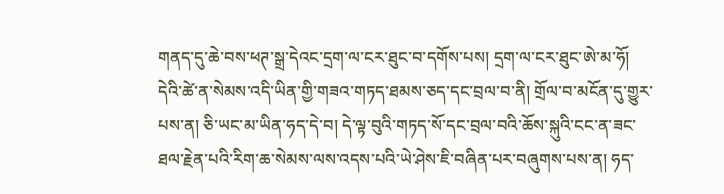གནད་དུ་ཆེ་བས་ཕཊ་སྒྲ་དེའང་དྲག་ལ་ངར་ཐུང་བ་དགོས་པས། དྲག་ལ་ངར་ཐུང་ཨེ་མ་ཧོ། དེའི་ཚེ་ན་སེམས་འདི་ཡིན་གྱི་གཟའ་གཏད་ཐམས་ཅད་དང་བྲལ་བ་ནི། གྲོལ་བ་མངོན་དུ་གྱུར་པས་ན། ཅི་ཡང་མ་ཡིན་ཧད་དེ་བ། དེ་ལྟ་བུའི་གཏད་སོ་དང་བྲལ་བའི་ཆོས་སྐུའི་ངང་ན་ཟང་ཐལ་རྗེན་པའི་རིག་ཆ་སེམས་ལས་འདས་པའི་ཡེ་ཤེས་ཇི་བཞིན་པར་བཞུགས་པས་ན། ཧད་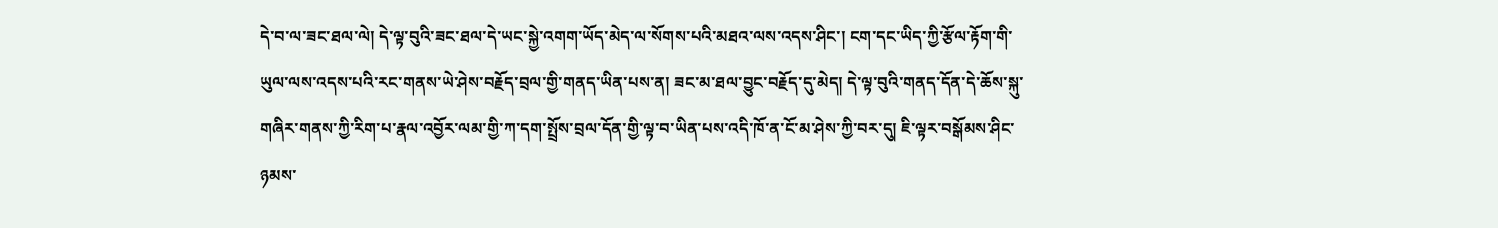དེ་བ་ལ་ཟང་ཐལ་ལེ། དེ་ལྟ་བུའི་ཟང་ཐལ་དེ་ཡང་སྐྱེ་འགག་ཡོད་མེད་ལ་སོགས་པའི་མཐའ་ལས་འདས་ཤིང་། ངག་དང་ཡིད་ཀྱི་རྩོལ་རྟོག་གི་ཡུལ་ལས་འདས་པའི་རང་གནས་ཡེ་ཤེས་བརྗོད་བྲལ་གྱི་གནད་ཡིན་པས་ན། ཟང་མ་ཐལ་བྱུང་བརྗོད་དུ་མེད། དེ་ལྟ་བུའི་གནད་དོན་དེ་ཆོས་སྐུ་གཞིར་གནས་ཀྱི་རིག་པ་རྣལ་འབྱོར་ལམ་གྱི་ཀ་དག་སྤྲོས་བྲལ་དོན་གྱི་ལྟ་བ་ཡིན་པས་འདི་ཁོ་ན་ངོ་མ་ཤེས་ཀྱི་བར་དུ། ཇི་ལྟར་བསྒོམས་ཤིང་ཉམས་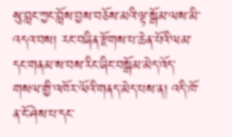སུ་བླང་ཀྱང་བློས་བྱས་བཅོས་མའི་ལྟ་སྒོམ་ལས་མི་འདའ་བས། རང་བཞིན་རྫོགས་པ་ཆེན་པོའི་ལམ་དང་གནམ་ས་བས་རིང་ཞིང་བསྒོམ་མེད་འོད་གསལ་གྱི་འཁོར་ལོའི་གནད་མེད་པས་ན། འདི་ཁོ་ན་ངོ་ཤེས་པ་དང་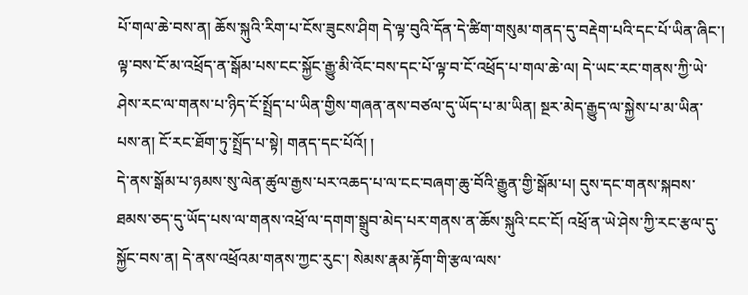པོ་གལ་ཆེ་བས་ན། ཆོས་སྐུའི་རིག་པ་ངོས་ཟུངས་ཤིག དེ་ལྟ་བུའི་དོན་དེ་ཚིག་གསུམ་གནད་དུ་བརྡེག་པའི་དང་པོ་ཡིན་ཞིང་། ལྟ་བས་ངོ་མ་འཕྲོད་ན་སྒོམ་པས་ངང་སྐྱོང་རྒྱུ་མི་འོང་བས་དང་པོ་ལྟ་བ་ངོ་འཕྲོད་པ་གལ་ཆེ་ལ། དེ་ཡང་རང་གནས་ཀྱི་ཡེ་ཤེས་རང་ལ་གནས་པ་ཉིད་ངོ་སྤྲོད་པ་ཡིན་གྱིས་གཞན་ནས་བཙལ་དུ་ཡོད་པ་མ་ཡིན། སྔར་མེད་རྒྱུད་ལ་སྐྱེས་པ་མ་ཡིན་པས་ན། ངོ་རང་ཐོག་ཏུ་སྤྲོད་པ་སྟེ། གནད་དང་པོའོ། །
དེ་ནས་སྒོམ་པ་ཉམས་སུ་ལེན་ཚུལ་རྒྱས་པར་འཆད་པ་ལ་ངང་བཞག་ཆུ་བོའི་རྒྱུན་གྱི་སྒོམ་པ། དུས་དང་གནས་སྐབས་ཐམས་ཅད་དུ་ཡོད་པས་ལ་གནས་འཕྲོ་ལ་དགག་སྒྲུབ་མེད་པར་གནས་ན་ཆོས་སྐུའི་ངང་ངོ། འཕྲོ་ན་ཡེ་ཤེས་ཀྱི་རང་རྩལ་དུ་སྐྱོང་བས་ན། དེ་ནས་འཕྲོའམ་གནས་ཀྱང་རུང་། སེམས་རྣམ་རྟོག་གི་རྩལ་ལས་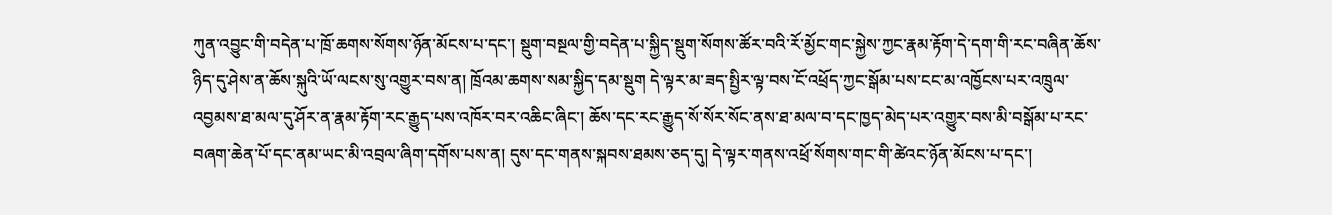ཀུན་འབྱུང་གི་བདེན་པ་ཁྲོ་ཆགས་སོགས་ཉོན་མོངས་པ་དང་། སྡུག་བསྔལ་གྱི་བདེན་པ་སྐྱིད་སྡུག་སོགས་ཚོར་བའི་རོ་མྱོང་གང་སྐྱེས་ཀྱང་རྣམ་རྟོག་དེ་དག་གི་རང་བཞིན་ཆོས་ཉིད་དུ་ཤེས་ན་ཆོས་སྐུའི་ཡོ་ལངས་སུ་འགྱུར་བས་ན། ཁྲོའམ་ཆགས་སམ་སྐྱིད་དམ་སྡུག དེ་ལྟར་མ་ཟད་སྤྱིར་ལྟ་བས་ངོ་འཕྲོད་ཀྱང་སྒོམ་པས་ངང་མ་འཁྱོངས་པར་འཁྲུལ་འབྱམས་ཐ་མལ་དུ་ཤོར་ན་རྣམ་རྟོག་རང་རྒྱུད་པས་འཁོར་བར་འཆིང་ཞིང་། ཆོས་དང་རང་རྒྱུད་སོ་སོར་སོང་ནས་ཐ་མལ་བ་དང་ཁྱད་མེད་པར་འགྱུར་བས་མི་བསྒོམ་པ་རང་བཞག་ཆེན་པོ་དང་ནམ་ཡང་མི་འབྲལ་ཞིག་དགོས་པས་ན། དུས་དང་གནས་སྐབས་ཐམས་ཅད་དུ། དེ་ལྟར་གནས་འཕྲོ་སོགས་གང་གི་ཚེའང་ཉོན་མོངས་པ་དང་།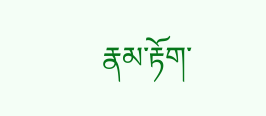རྣམ་རྟོག་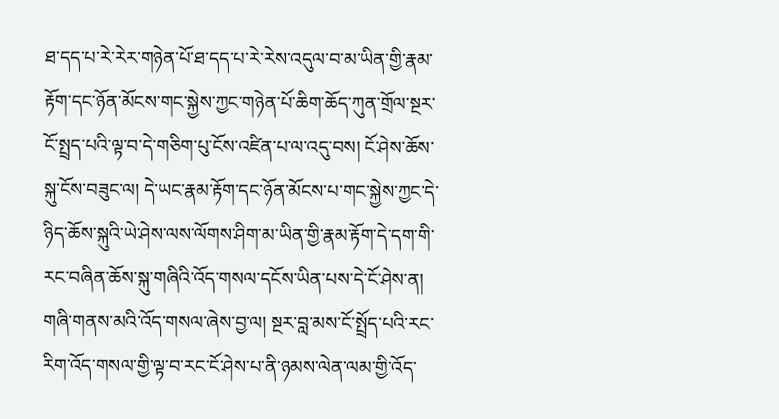ཐ་དད་པ་རེ་རེར་གཉེན་པོ་ཐ་དད་པ་རེ་རེས་འདུལ་བ་མ་ཡིན་གྱི་རྣམ་རྟོག་དང་ཉོན་མོངས་གང་སྐྱེས་ཀྱང་གཉེན་པོ་ཆིག་ཆོད་ཀུན་གྲོལ་སྔར་ངོ་སྤྲད་པའི་ལྟ་བ་དེ་གཅིག་པུ་ངོས་འཛིན་པ་ལ་འདུ་བས། ངོ་ཤེས་ཆོས་སྐུ་ངོས་བཟུང་ལ། དེ་ཡང་རྣམ་རྟོག་དང་ཉོན་མོངས་པ་གང་སྐྱེས་ཀྱང་དེ་ཉིད་ཆོས་སྐུའི་ཡེ་ཤེས་ལས་ལོགས་ཤིག་མ་ཡིན་གྱི་རྣམ་རྟོག་དེ་དག་གི་རང་བཞིན་ཆོས་སྐུ་གཞིའི་འོད་གསལ་དངོས་ཡིན་པས་དེ་ངོ་ཤེས་ན། གཞི་གནས་མའི་འོད་གསལ་ཞེས་བྱ་ལ། སྔར་བླ་མས་ངོ་སྤྲོད་པའི་རང་རིག་འོད་གསལ་གྱི་ལྟ་བ་རང་ངོ་ཤེས་པ་ནི་ཉམས་ལེན་ལམ་གྱི་འོད་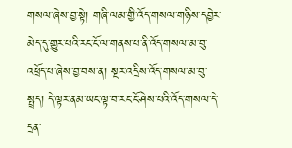གསལ་ཞེས་བྱ་སྟེ། གཞི་ལམ་གྱི་འོད་གསལ་གཉིས་དབྱེར་མེད་དུ་གྱུར་པའི་རང་ངོ་ལ་གནས་པ་ནི་འོད་གསལ་མ་བུ་འཕྲོད་པ་ཞེས་བྱ་བས་ན། སྔར་འདྲིས་འོད་གསལ་མ་བུ་སྤྲད། དེ་ལྟར་ནམ་ཡང་ལྟ་བ་རང་ངོ་ཤེས་པའི་འོད་གསལ་དེ་དྲན་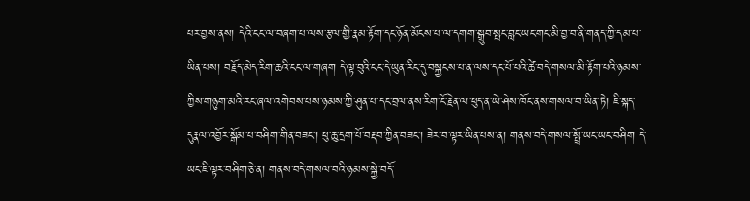པར་བྱས་ནས། དེའི་ངང་ལ་བཞག་པ་ལས་རྩལ་གྱི་རྣམ་རྟོག་དང་ཉོན་མོངས་པ་ལ་དགག་སྒྲུབ་སྤང་བླང་ཡང་གང་མི་བྱ་བ་ནི་གནད་ཀྱི་དམ་པ་ཡིན་པས། བརྗོད་མེད་རིག་ཆའི་ངང་ལ་གཞག དེ་ལྟ་བུའི་ངང་དེ་ཡུན་རིང་དུ་བསྐྱངས་པ་ན་ལས་དང་པོ་པའི་ཚེ་བདེ་གསལ་མི་རྟོག་པའི་ཉམས་ཀྱིས་གཉུག་མའི་རང་ཞལ་འགེབས་པས་ཉམས་ཀྱི་ཤུན་པ་དང་བྲལ་ནས་རིག་ངོ་རྗེན་ལ་ཕུད་ན་ཡེ་ཤེས་ཁོང་ནས་གསལ་བ་ཡིན་ཏེ། ཇི་སྐད་དུརྣལ་འབྱོར་སྒོམ་པ་བཤིག་གིན་བཟང་། ཕུ་ཆུ་དྲག་པོ་བརྡབ་ཀྱིན་བཟང་། ཟེར་བ་ལྟར་ཡིན་པས་ན། གནས་བདེ་གསལ་སྤྲོ་ཡང་ཡང་བཤིག དེ་ཡང་ཇི་ལྟར་བཤིག་ཅེ་ན། གནས་བདེ་གསལ་བའི་ཉམས་སྐྱེ་བདོ་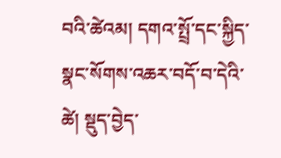བའི་ཚེའམ། དགའ་སྤྲོ་དང་སྐྱིད་སྣང་སོགས་འཆར་བདོ་བ་དེའི་ཚེ། སྡུད་བྱེད་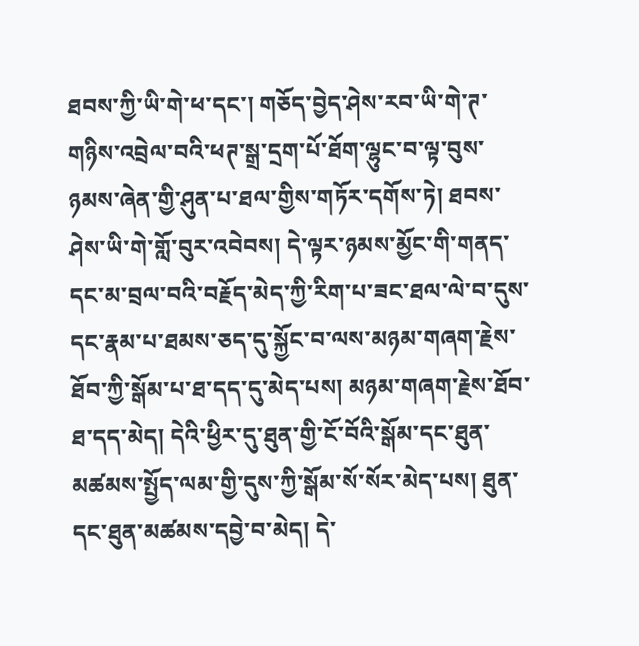ཐབས་ཀྱི་ཡི་གེ་ཕ་དང་། གཅོད་བྱེད་ཤེས་རབ་ཡི་གེ་ཊ་གཉིས་འབྲེལ་བའི་ཕཊ་སྒྲ་དྲག་པོ་ཐོག་ལྷུང་བ་ལྟ་བུས་ཉམས་ཞེན་གྱི་ཤུན་པ་ཐལ་གྱིས་གཏོར་དགོས་ཏེ། ཐབས་ཤེས་ཡི་གེ་གློ་བུར་འབེབས། དེ་ལྟར་ཉམས་མྱོང་གི་གནད་དང་མ་བྲལ་བའི་བརྗོད་མེད་ཀྱི་རིག་པ་ཟང་ཐལ་ལེ་བ་དུས་དང་རྣམ་པ་ཐམས་ཅད་དུ་སྐྱོང་བ་ལས་མཉམ་གཞག་རྗེས་ཐོབ་ཀྱི་སྒོམ་པ་ཐ་དད་དུ་མེད་པས། མཉམ་གཞག་རྗེས་ཐོབ་ཐ་དད་མེད། དེའི་ཕྱིར་དུ་ཐུན་གྱི་ངོ་བོའི་སྒོམ་དང་ཐུན་མཚམས་སྤྱོད་ལམ་གྱི་དུས་ཀྱི་སྒོམ་སོ་སོར་མེད་པས། ཐུན་དང་ཐུན་མཚམས་དབྱེ་བ་མེད། དེ་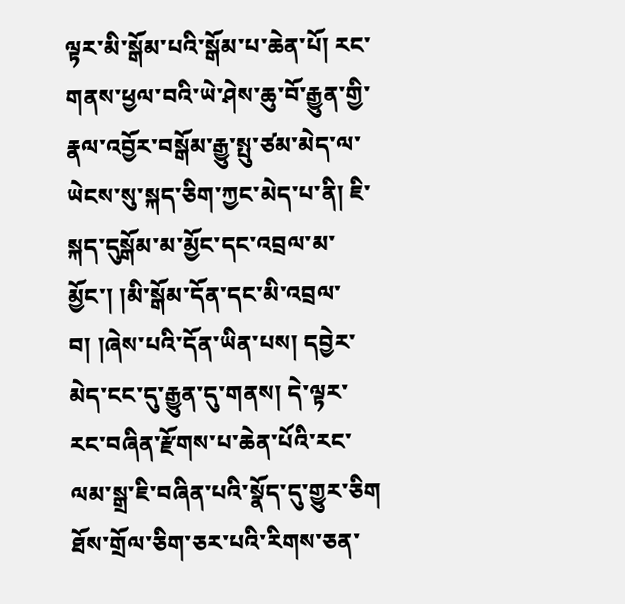ལྟར་མི་སྒོམ་པའི་སྒོམ་པ་ཆེན་པོ། རང་གནས་ཕྱལ་བའི་ཡེ་ཤེས་ཆུ་བོ་རྒྱུན་གྱི་རྣལ་འབྱོར་བསྒོམ་རྒྱུ་སྤུ་ཙམ་མེད་ལ་ཡེངས་སུ་སྐད་ཅིག་ཀྱང་མེད་པ་ནི། ཇི་སྐད་དུསྒོམ་མ་མྱོང་དང་འབྲལ་མ་མྱོང་། །མི་སྒོམ་དོན་དང་མི་འབྲལ་བ། །ཞེས་པའི་དོན་ཡིན་པས། དབྱེར་མེད་ངང་དུ་རྒྱུན་དུ་གནས། དེ་ལྟར་རང་བཞིན་རྫོགས་པ་ཆེན་པོའི་རང་ལམ་སྒྲ་ཇི་བཞིན་པའི་སྣོད་དུ་གྱུར་ཅིག ཐོས་གྲོལ་ཅིག་ཅར་པའི་རིགས་ཅན་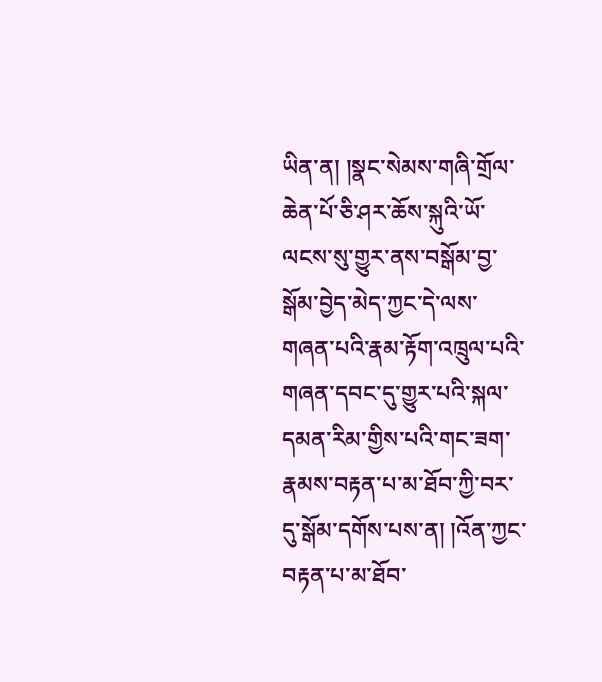ཡིན་ན། །སྣང་སེམས་གཞི་གྲོལ་ཆེན་པོ་ཅི་ཤར་ཆོས་སྐུའི་ཡོ་ལངས་སུ་གྱུར་ནས་བསྒོམ་བྱ་སྒོམ་བྱེད་མེད་ཀྱང་དེ་ལས་གཞན་པའི་རྣམ་རྟོག་འཁྲུལ་པའི་གཞན་དབང་དུ་གྱུར་པའི་སྐལ་དམན་རིམ་གྱིས་པའི་གང་ཟག་རྣམས་བརྟན་པ་མ་ཐོབ་ཀྱི་བར་དུ་སྒོམ་དགོས་པས་ན། །འོན་ཀྱང་བརྟན་པ་མ་ཐོབ་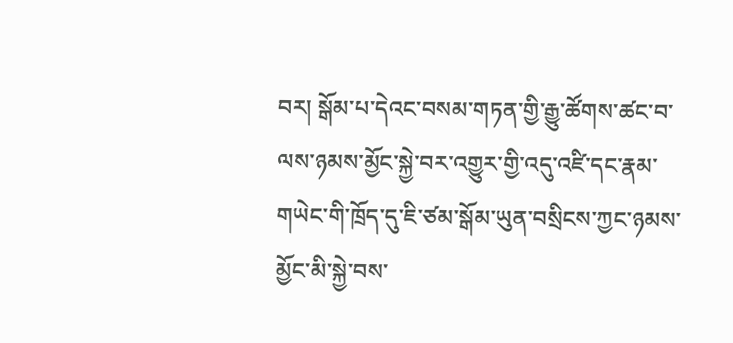བར། སྒོམ་པ་དེའང་བསམ་གཏན་གྱི་རྒྱུ་ཚོགས་ཚང་བ་ལས་ཉམས་མྱོང་སྐྱེ་བར་འགྱུར་གྱི་འདུ་འཛི་དང་རྣམ་གཡེང་གི་ཁྲོད་དུ་ཇི་ཙམ་སྒོམ་ཡུན་བསྲིངས་ཀྱང་ཉམས་མྱོང་མི་སྐྱེ་བས་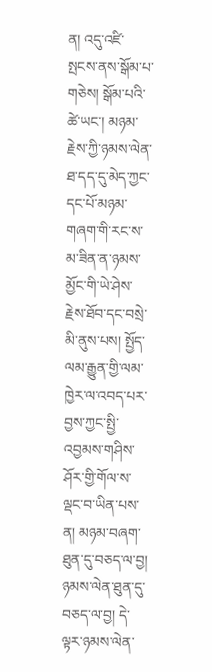ན། འདུ་འཛི་སྤངས་ནས་སྒོམ་པ་གཅེས། སྒོམ་པའི་ཚེ་ཡང་། མཉམ་རྗེས་ཀྱི་ཉམས་ལེན་ཐ་དད་དུ་མེད་ཀྱང་དང་པོ་མཉམ་གཞག་གི་རང་ས་མ་ཟིན་ན་ཉམས་མྱོང་གི་ཡེ་ཤེས་རྗེས་ཐོབ་དང་བསྲེ་མི་ནུས་པས། སྤྱོད་ལམ་རྒྱུན་གྱི་ལམ་ཁྱེར་ལ་འབད་པར་བྱས་ཀྱང་སྤྱི་འབྱམས་གཤིས་ཤོར་གྱི་གོལ་ས་ལྡང་བ་ཡིན་པས་ན། མཉམ་བཞག་ཐུན་དུ་བཅད་ལ་བྱ། ཉམས་ལེན་ཐུན་དུ་བཅད་ལ་བྱ། དེ་ལྟར་ཉམས་ལེན་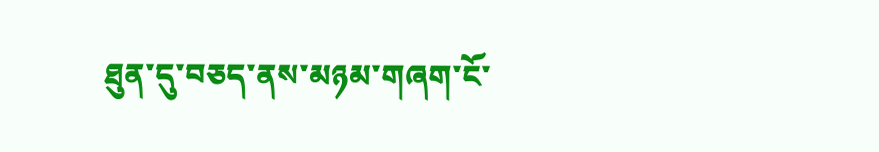ཐུན་དུ་བཅད་ནས་མཉམ་གཞག་ངོ་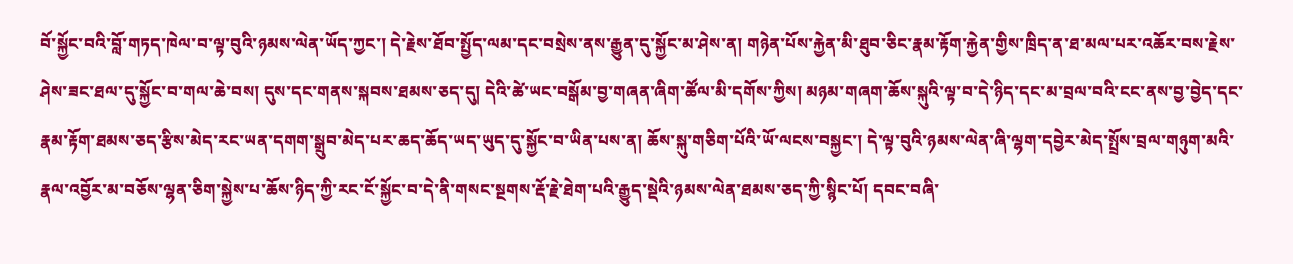བོ་སྐྱོང་བའི་བློ་གཏད་ཁེལ་བ་ལྟ་བུའི་ཉམས་ལེན་ཡོད་ཀྱང་། དེ་རྗེས་ཐོབ་སྤྱོད་ལམ་དང་བསྲེས་ནས་རྒྱུན་དུ་སྐྱོང་མ་ཤེས་ན། གཉེན་པོས་རྐྱེན་མི་ཐུབ་ཅིང་རྣམ་རྟོག་རྐྱེན་གྱིས་ཁྲིད་ན་ཐ་མལ་པར་འཆོར་བས་རྗེས་ཤེས་ཟང་ཐལ་དུ་སྐྱོང་བ་གལ་ཆེ་བས། དུས་དང་གནས་སྐབས་ཐམས་ཅད་དུ། དེའི་ཚེ་ཡང་བསྒོམ་བྱ་གཞན་ཞིག་ཚོལ་མི་དགོས་ཀྱིས། མཉམ་གཞག་ཆོས་སྐུའི་ལྟ་བ་དེ་ཉིད་དང་མ་བྲལ་བའི་ངང་ནས་བྱ་བྱེད་དང་རྣམ་རྟོག་ཐམས་ཅད་རྩིས་མེད་རང་ཡན་དགག་སྒྲུབ་མེད་པར་ཆད་ཆོད་ཡད་ཡུད་དུ་སྐྱོང་བ་ཡིན་པས་ན། ཆོས་སྐུ་གཅིག་པོའི་ཡོ་ལངས་བསྐྱང་། དེ་ལྟ་བུའི་ཉམས་ལེན་ཞི་ལྷག་དབྱེར་མེད་སྤྲོས་བྲལ་གཉུག་མའི་རྣལ་འབྱོར་མ་བཅོས་ལྷན་ཅིག་སྐྱེས་པ་ཆོས་ཉིད་ཀྱི་རང་ངོ་སྐྱོང་བ་དེ་ནི་གསང་སྔགས་རྡོ་རྗེ་ཐེག་པའི་རྒྱུད་སྡེའི་ཉམས་ལེན་ཐམས་ཅད་ཀྱི་སྙིང་པོ། དབང་བཞི་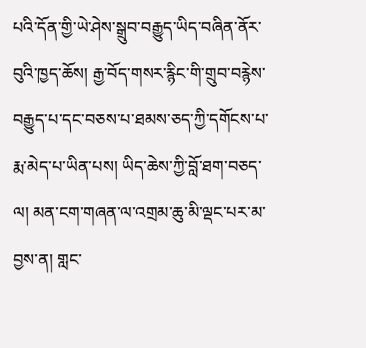པའི་དོན་གྱི་ཡེ་ཤེས་སྒྲུབ་བརྒྱུད་ཡིད་བཞིན་ནོར་བུའི་ཁྱད་ཆོས། རྒྱ་བོད་གསར་རྙིང་གི་གྲུབ་བརྙེས་བརྒྱུད་པ་དང་བཅས་པ་ཐམས་ཅད་ཀྱི་དགོངས་པ་རྨ་མེད་པ་ཡིན་པས། ཡིད་ཆེས་ཀྱི་བློ་ཐག་བཅད་ལ། མན་ངག་གཞན་ལ་འགྲམ་ཆུ་མི་ལྡང་པར་མ་བྱས་ན། གླང་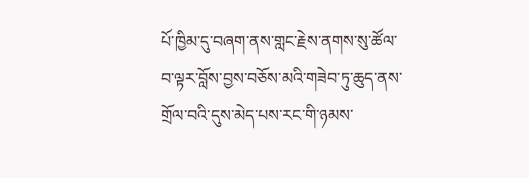པོ་ཁྱིམ་དུ་བཞག་ནས་གླང་རྗེས་ནགས་སུ་ཚོལ་བ་ལྟར་བློས་བྱས་བཅོས་མའི་གཟེབ་ཏུ་ཆུད་ནས་གྲོལ་བའི་དུས་མེད་པས་རང་གི་ཉམས་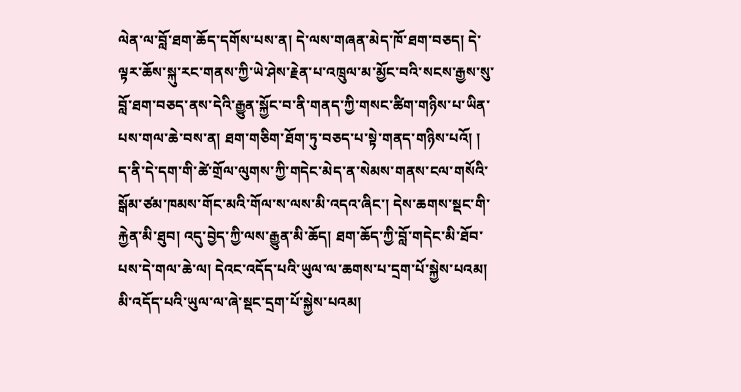ལེན་ལ་བློ་ཐག་ཆོད་དགོས་པས་ན། དེ་ལས་གཞན་མེད་ཁོ་ཐག་བཅད། དེ་ལྟར་ཆོས་སྐུ་རང་གནས་ཀྱི་ཡེ་ཤེས་རྗེན་པ་འཁྲུལ་མ་མྱོང་བའི་སངས་རྒྱས་སུ་བློ་ཐག་བཅད་ནས་དེའི་རྒྱུན་སྐྱོང་བ་ནི་གནད་ཀྱི་གསང་ཚིག་གཉིས་པ་ཡིན་པས་གལ་ཆེ་བས་ན། ཐག་གཅིག་ཐོག་ཏུ་བཅད་པ་སྟེ་གནད་གཉིས་པའོ། །
ད་ནི་དེ་དག་གི་ཚེ་གྲོལ་ལུགས་ཀྱི་གདེང་མེད་ན་སེམས་གནས་ངལ་གསོའི་སྒོམ་ཙམ་ཁམས་གོང་མའི་གོལ་ས་ལས་མི་འདའ་ཞིང་། དེས་ཆགས་སྡང་གི་རྐྱེན་མི་ཐུབ། འདུ་བྱེད་ཀྱི་ལས་རྒྱུན་མི་ཆོད། ཐག་ཆོད་ཀྱི་བློ་གདེང་མི་ཐོབ་པས་དེ་གལ་ཆེ་ལ། དེའང་འདོད་པའི་ཡུལ་ལ་ཆགས་པ་དྲག་པོ་སྐྱེས་པའམ། མི་འདོད་པའི་ཡུལ་ལ་ཞེ་སྡང་དྲག་པོ་སྐྱེས་པའམ།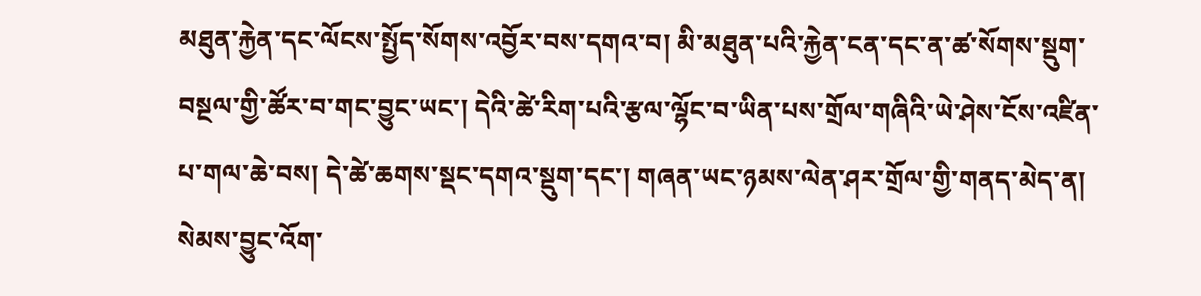མཐུན་རྐྱེན་དང་ལོངས་སྤྱོད་སོགས་འབྱོར་བས་དགའ་བ། མི་མཐུན་པའི་རྐྱེན་ངན་དང་ན་ཚ་སོགས་སྡུག་བསྔལ་གྱི་ཚོར་བ་གང་བྱུང་ཡང་། དེའི་ཚེ་རིག་པའི་རྩལ་ལྷོང་བ་ཡིན་པས་གྲོལ་གཞིའི་ཡེ་ཤེས་ངོས་འཛིན་པ་གལ་ཆེ་བས། དེ་ཚེ་ཆགས་སྡང་དགའ་སྡུག་དང་། གཞན་ཡང་ཉམས་ལེན་ཤར་གྲོལ་གྱི་གནད་མེད་ན། སེམས་བྱུང་འོག་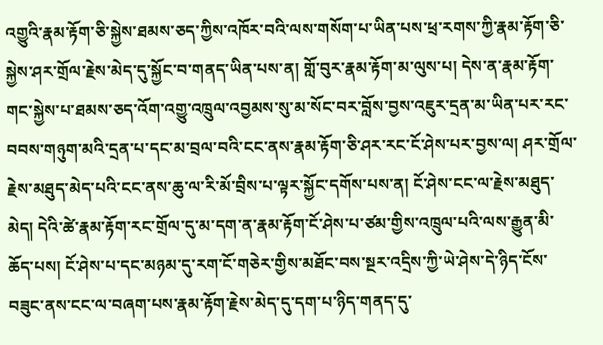འགྱུའི་རྣམ་རྟོག་ཅི་སྐྱེས་ཐམས་ཅད་ཀྱིས་འཁོར་བའི་ལས་གསོག་པ་ཡིན་པས་ཕྲ་རགས་ཀྱི་རྣམ་རྟོག་ཅི་སྐྱེས་ཤར་གྲོལ་རྗེས་མེད་དུ་སྐྱོང་བ་གནད་ཡིན་པས་ན། གློ་བུར་རྣམ་རྟོག་མ་ལུས་པ། དེས་ན་རྣམ་རྟོག་གང་སྐྱེས་པ་ཐམས་ཅད་འོག་འགྱུ་འཁྲུལ་འབྱམས་སུ་མ་སོང་བར་བློས་བྱས་འཇུར་དྲན་མ་ཡིན་པར་རང་བབས་གཉུག་མའི་དྲན་པ་དང་མ་བྲལ་བའི་ངང་ནས་རྣམ་རྟོག་ཅི་ཤར་རང་ངོ་ཤེས་པར་བྱས་ལ། ཤར་གྲོལ་རྗེས་མཐུད་མེད་པའི་ངང་ནས་ཆུ་ལ་རི་མོ་བྲིས་པ་ལྟར་སྐྱོང་དགོས་པས་ན། ངོ་ཤེས་ངང་ལ་རྗེས་མཐུད་མེད། དེའི་ཚེ་རྣམ་རྟོག་རང་གྲོལ་དུ་མ་དག་ན་རྣམ་རྟོག་ངོ་ཤེས་པ་ཙམ་གྱིས་འཁྲུལ་པའི་ལས་རྒྱུན་མི་ཆོད་པས། ངོ་ཤེས་པ་དང་མཉམ་དུ་རག་ངོ་གཅེར་གྱིས་མཐོང་བས་སྔར་འདྲིས་ཀྱི་ཡེ་ཤེས་དེ་ཉིད་ངོས་བཟུང་ནས་ངང་ལ་བཞག་པས་རྣམ་རྟོག་རྗེས་མེད་དུ་དག་པ་ཉིད་གནད་དུ་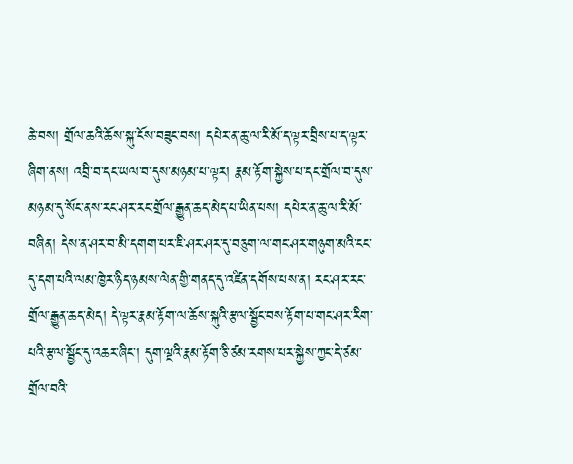ཆེ་བས། གྲོལ་ཆའི་ཆོས་སྐུ་ངོས་བཟུང་བས། དཔེར་ན་ཆུ་ལ་རི་མོ་ད་ལྟར་བྲིས་པ་ད་ལྟར་ཞིག་ནས། འབྲི་བ་དང་ཡལ་བ་དུས་མཉམ་པ་ལྟར། རྣམ་རྟོག་སྐྱེས་པ་དང་གྲོལ་བ་དུས་མཉམ་དུ་སོང་ནས་རང་ཤར་རང་གྲོལ་རྒྱུན་ཆད་མེད་པ་ཡིན་པས། དཔེར་ན་ཆུ་ལ་རི་མོ་བཞིན། དེས་ན་ཤར་བ་མི་དགག་པར་ཇི་ཤར་ཤར་དུ་བཅུག་ལ་གང་ཤར་གཉུག་མའི་ངང་དུ་དག་པའི་ལམ་ཁྱེར་ཉིད་ཉམས་ལེན་གྱི་གནད་དུ་འཛིན་དགོས་པས་ན། རང་ཤར་རང་གྲོལ་རྒྱུན་ཆད་མེད། དེ་ལྟར་རྣམ་རྟོག་ལ་ཆོས་སྐུའི་རྩལ་སྦྱོང་བས་རྟོག་པ་གང་ཤར་རིག་པའི་རྩལ་སྦྱོང་དུ་འཆར་ཞིང་། དུག་ལྔའི་རྣམ་རྟོག་ཅི་ཙམ་རགས་པར་སྐྱེས་ཀྱང་དེ་ཙམ་གྲོལ་བའི་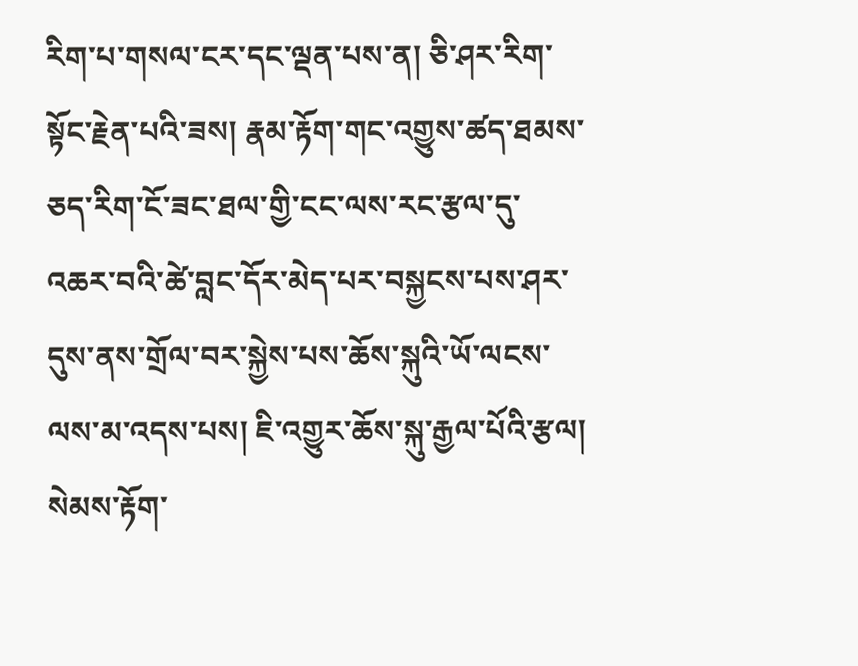རིག་པ་གསལ་ངར་དང་ལྡན་པས་ན། ཅི་ཤར་རིག་སྟོང་རྗེན་པའི་ཟས། རྣམ་རྟོག་གང་འགྱུས་ཚད་ཐམས་ཅད་རིག་ངོ་ཟང་ཐལ་གྱི་ངང་ལས་རང་རྩལ་དུ་འཆར་བའི་ཚེ་བླང་དོར་མེད་པར་བསྐྱངས་པས་ཤར་དུས་ནས་གྲོལ་བར་སྐྱེས་པས་ཆོས་སྐུའི་ཡོ་ལངས་ལས་མ་འདས་པས། ཇི་འགྱུར་ཆོས་སྐུ་རྒྱལ་པོའི་རྩལ། སེམས་རྟོག་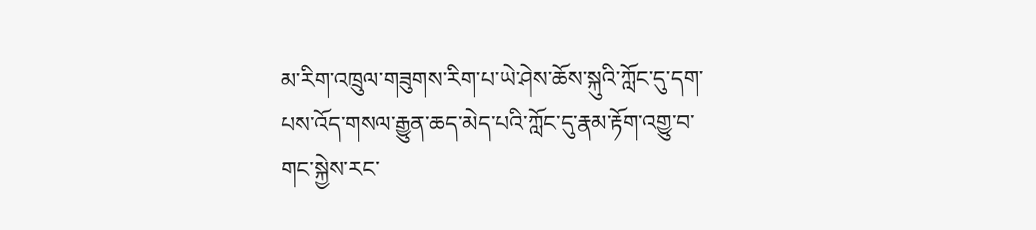མ་རིག་འཁྲུལ་གཟུགས་རིག་པ་ཡེ་ཤེས་ཆོས་སྐུའི་ཀློང་དུ་དག་པས་འོད་གསལ་རྒྱུན་ཆད་མེད་པའི་ཀློང་དུ་རྣམ་རྟོག་འགྱུ་བ་གང་སྐྱེས་རང་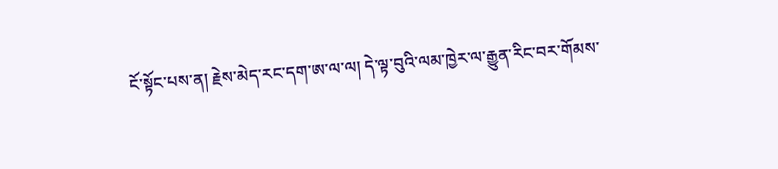ངོ་སྟོང་པས་ན། རྗེས་མེད་རང་དག་ཨ་ལ་ལ། དེ་ལྟ་བུའི་ལམ་ཁྱེར་ལ་རྒྱུན་རིང་བར་གོམས་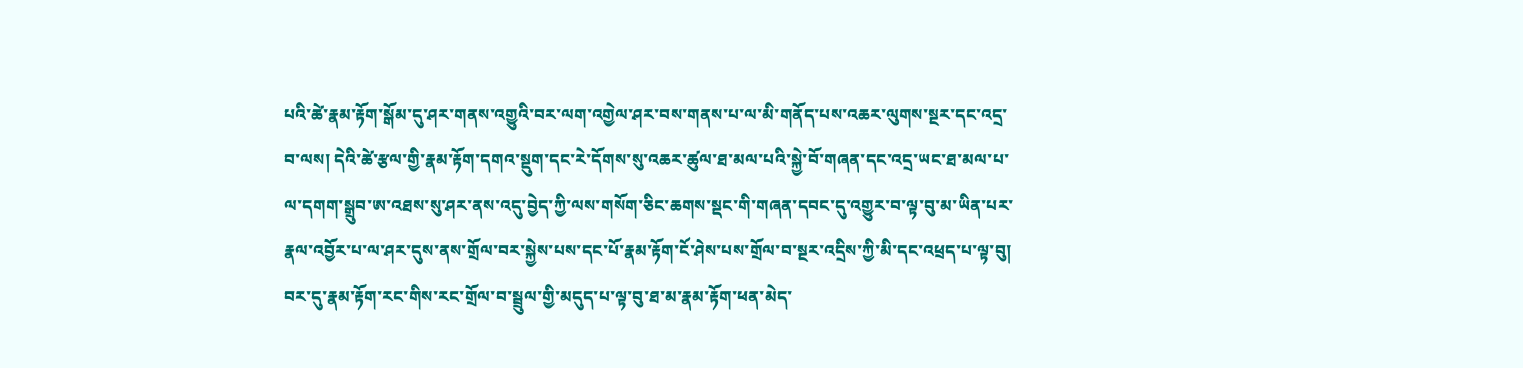པའི་ཚེ་རྣམ་རྟོག་སྒོམ་དུ་ཤར་གནས་འགྱུའི་བར་ལག་འགྱེལ་ཤར་བས་གནས་པ་ལ་མི་གནོད་པས་འཆར་ལུགས་སྔར་དང་འདྲ་བ་ལས། དེའི་ཚེ་རྩལ་གྱི་རྣམ་རྟོག་དགའ་སྡུག་དང་རེ་དོགས་སུ་འཆར་ཚུལ་ཐ་མལ་པའི་སྐྱེ་བོ་གཞན་དང་འདྲ་ཡང་ཐ་མལ་པ་ལ་དགག་སྒྲུབ་ཨ་འཐས་སུ་ཤར་ནས་འདུ་བྱེད་ཀྱི་ལས་གསོག་ཅིང་ཆགས་སྡང་གི་གཞན་དབང་དུ་འགྱུར་བ་ལྟ་བུ་མ་ཡིན་པར་རྣལ་འབྱོར་པ་ལ་ཤར་དུས་ནས་གྲོལ་བར་སྐྱེས་པས་དང་པོ་རྣམ་རྟོག་ངོ་ཤེས་པས་གྲོལ་བ་སྔར་འདྲིས་ཀྱི་མི་དང་འཕྲད་པ་ལྟ་བུ། བར་དུ་རྣམ་རྟོག་རང་གིས་རང་གྲོལ་བ་སྦྲུལ་གྱི་མདུད་པ་ལྟ་བུ་ཐ་མ་རྣམ་རྟོག་ཕན་མེད་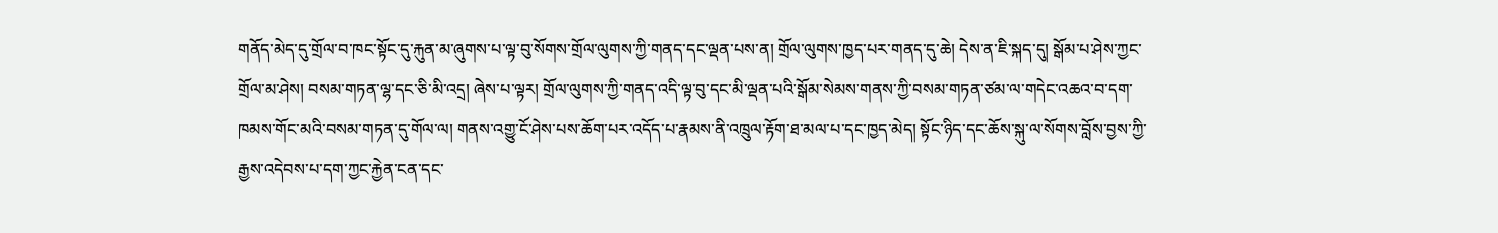གནོད་མེད་དུ་གྲོལ་བ་ཁང་སྟོང་དུ་རྐུན་མ་ཞུགས་པ་ལྟ་བུ་སོགས་གྲོལ་ལུགས་ཀྱི་གནད་དང་ལྡན་པས་ན། གྲོལ་ལུགས་ཁྱད་པར་གནད་དུ་ཆེ། དེས་ན་ཇི་སྐད་དུ། སྒོམ་པ་ཤེས་ཀྱང་གྲོལ་མ་ཤེས། བསམ་གཏན་ལྷ་དང་ཅི་མི་འདྲ། ཞེས་པ་ལྟར། གྲོལ་ལུགས་ཀྱི་གནད་འདི་ལྟ་བུ་དང་མི་ལྡན་པའི་སྒོམ་སེམས་གནས་ཀྱི་བསམ་གཏན་ཙམ་ལ་གདེང་འཆའ་བ་དག་ཁམས་གོང་མའི་བསམ་གཏན་དུ་གོལ་ལ། གནས་འགྱུ་ངོ་ཤེས་པས་ཆོག་པར་འདོད་པ་རྣམས་ནི་འཁྲུལ་རྟོག་ཐ་མལ་པ་དང་ཁྱད་མེད། སྟོང་ཉིད་དང་ཆོས་སྐུ་ལ་སོགས་བློས་བྱས་ཀྱི་རྒྱས་འདེབས་པ་དག་ཀྱང་རྐྱེན་ངན་དང་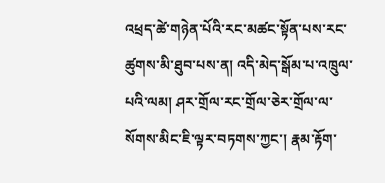འཕྲད་ཚེ་གཉེན་པོའི་རང་མཚང་སྟོན་པས་རང་ཚུགས་མི་ཐུབ་པས་ན། འདི་མེད་སྒོམ་པ་འཁྲུལ་པའི་ལམ། ཤར་གྲོལ་རང་གྲོལ་ཅེར་གྲོལ་ལ་སོགས་མིང་ཇི་ལྟར་བཏགས་ཀྱང་། རྣམ་རྟོག་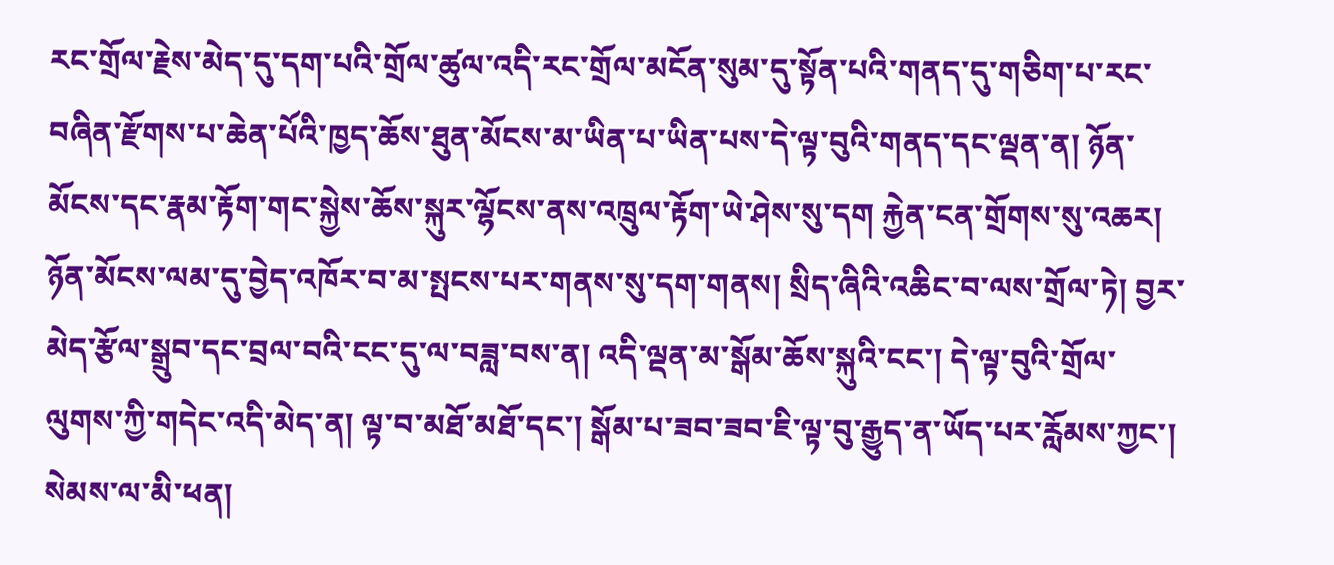རང་གྲོལ་རྗེས་མེད་དུ་དག་པའི་གྲོལ་ཚུལ་འདི་རང་གྲོལ་མངོན་སུམ་དུ་སྟོན་པའི་གནད་དུ་གཅིག་པ་རང་བཞིན་རྫོགས་པ་ཆེན་པོའི་ཁྱད་ཆོས་ཐུན་མོངས་མ་ཡིན་པ་ཡིན་པས་དེ་ལྟ་བུའི་གནད་དང་ལྡན་ན། ཉོན་མོངས་དང་རྣམ་རྟོག་གང་སྐྱེས་ཆོས་སྐུར་ལྷོངས་ནས་འཁྲུལ་རྟོག་ཡེ་ཤེས་སུ་དག རྐྱེན་ངན་གྲོགས་སུ་འཆར། ཉོན་མོངས་ལམ་དུ་བྱེད་འཁོར་བ་མ་སྤངས་པར་གནས་སུ་དག་གནས། སྲིད་ཞིའི་འཆིང་བ་ལས་གྲོལ་ཏེ། བྱར་མེད་རྩོལ་སྒྲུབ་དང་བྲལ་བའི་ངང་དུ་ལ་བཟླ་བས་ན། འདི་ལྡན་མ་སྒོམ་ཆོས་སྐུའི་ངང་། དེ་ལྟ་བུའི་གྲོལ་ལུགས་ཀྱི་གདེང་འདི་མེད་ན། ལྟ་བ་མཐོ་མཐོ་དང་། སྒོམ་པ་ཟབ་ཟབ་ཇི་ལྟ་བུ་རྒྱུད་ན་ཡོད་པར་རློམས་ཀྱང་། སེམས་ལ་མི་ཕན།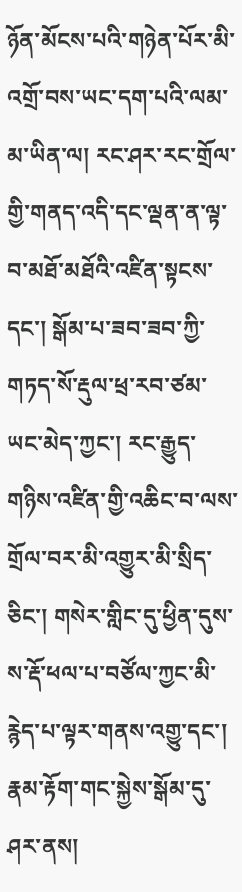ཉོན་མོངས་པའི་གཉེན་པོར་མི་འགྲོ་བས་ཡང་དག་པའི་ལམ་མ་ཡིན་ལ། རང་ཤར་རང་གྲོལ་གྱི་གནད་འདི་དང་ལྡན་ན་ལྟ་བ་མཐོ་མཐོའི་འཛིན་སྟངས་དང་། སྒོམ་པ་ཟབ་ཟབ་ཀྱི་གཏད་སོ་རྡུལ་ཕྲ་རབ་ཙམ་ཡང་མེད་ཀྱང་། རང་རྒྱུད་གཉིས་འཛིན་གྱི་འཆིང་བ་ལས་གྲོལ་བར་མི་འགྱུར་མི་སྲིད་ཅིང་། གསེར་གླིང་དུ་ཕྱིན་དུས་ས་རྡོ་ཕལ་པ་བཙོལ་ཀྱང་མི་རྙེད་པ་ལྟར་གནས་འགྱུ་དང་། རྣམ་རྟོག་གང་སྐྱེས་སྒོམ་དུ་ཤར་ནས།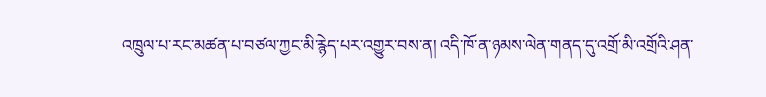འཁྲུལ་པ་རང་མཚན་པ་བཙལ་ཀྱང་མི་རྙེད་པར་འགྱུར་བས་ན། འདི་ཁོ་ན་ཉམས་ལེན་གནད་དུ་འགྲོ་མི་འགྲོའི་ཤན་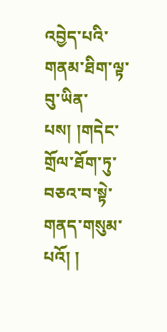འབྱེད་པའི་གནམ་ཐིག་ལྟ་བུ་ཡིན་པས། །གདེང་གྲོལ་ཐོག་ཏུ་བཅའ་བ་སྟེ་གནད་གསུམ་པའོ། །